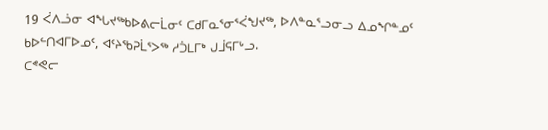19 ᐹᐱᓘᓂ ᐊᖓᔪᖅᑲᐅᕕᓕᒫᓂᑦ ᑕᑯᒥᓇᕐᓂᕐᐹᖑᔪᖅ, ᐅᐱᓐᓇᕐᓗᓂᓗ ᐃᓄᖏᓐᓄᑦ ᑲᐅᓪᑎᐊᒥᐅᓄᑦ, ᐊᑦᔨᖃᕈᒫᕐᐳᖅ ᓱᑑᒪᒥᒃ ᒍᒨᕋᒥᒡᓗ.
ᑕᕝᕙᓕ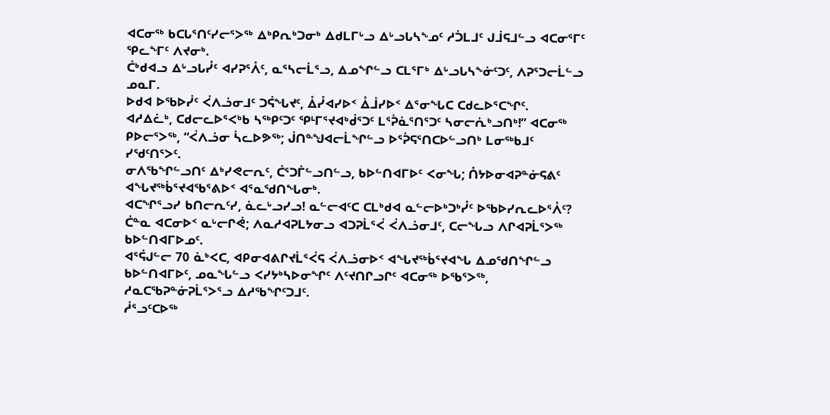ᐊᑕᓂᖅ ᑲᑕᒐᕐᑎᑦᓯᓕᕐᐳᖅ ᐃᒃᑭᕆᒃᑐᓂᒃ ᐃᑯᒪᒥᒡᓗ ᐃᒡᓗᒐᓴᖕᓄᑦ ᓱᑑᒪᒧᑦ ᒍᒨᕋᒧᓪᓗ ᐊᑕᓂᕐᒥᑦ ᕿᓚᖕᒥᑦ ᐱᔪᓂᒃ.
ᑖᒃᑯᐊᓗ ᐃᒡᓗᒐᓮᑦ ᐊᓯᕈᕐᐰᑦ, ᓇᕐᓴᓕᒫᕐᓗ, ᐃᓄᖏᓪᓗ ᑕᒪᕐᒥᒃ ᐃᒡᓗᒐᓴᖕᓃᑦᑐᑦ, ᐱᕈᕐᑐᓕᒫᓪᓗ ᓄᓇᒥ.
ᐅᑯᐊ ᐅᖃᐅᓰᑦ ᐹᐱᓘᓂᒧᑦ ᑐᕌᖓᔪᑦ, ᐂᓮᐊᓯᐅᑉ ᐂᒨᓯᐅᑉ ᐃᕐᓂᖓᑕ ᑕᑯᓚᐅᕐᑕᖏᑦ.
ᐊᓱᐃᓛᒃ, ᑕᑯᓕᓚᐅᕐᐸᒃᑲ ᓴᖅᑭᑦᑐᑦ ᕿᒻᒥᕐᔪᐊᒃᑰᕐᑐᑦ ᒪᕐᕉᓈᕐᑎᕐᑐᑦ ᓴᓂᓕᕇᒃᓗᑎᒃ!” ᐊᑕᓂᖅ ᑭᐅᓕᕐᐳᖅ, “ᐹᐱᓘᓂ ᓵᓚᐅᕗᖅ; ᒎᑎᓐᖑᐊᓕᒫᖏᓪᓗ ᐅᕐᕉᕋᕐᑎᑕᐅᓪᓗᑎᒃ ᒪᓂᖅᑲᒧᑦ ᓯᖁᑦᑎᕐᐳᑦ.
ᓂᐱᖃᖏᓪᓗᑎᑦ ᐃᒃᓯᕙᓕᕆᑦ, ᑖᕐᑐᒦᓪᓗᑎᓪᓗ, ᑲᐅᓪᑎᐊᒥᐅᑦ ᐸᓂᖓ; ᑍᔭᐅᓂᐊᕈᓐᓃᕋᕕᑦ ᐊᖓᔪᖅᑳᕐᔪᐊᖃᕐᕕᐅᑉ ᐊᕐᓇᖁᑎᖓᓂᒃ.
ᐊᑕᖏᕐᓗᓯ ᑲᑎᓕᕆᑦᓯ, ᓈᓚᒡᓗᓯᓗ! ᓇᓪᓕᐊᑦᑕ ᑕᒪᒃᑯᐊ ᓇᓪᓕᐅᒃᑐᒃᓮᑦ ᐅᖃᐅᓯᕆᓚᐅᕐᐰᑦ? ᑖᓐᓇ ᐊᑕᓂᐅᑉ ᓇᒡᓕᒋᕚ; ᐱᓇᓱᐊᕈᒪᔭᓂᓗ ᐊᑐᕈᒫᕐᐹ ᐹᐱᓘᓂᒧᑦ, ᑕᓕᖓᓗ ᐱᒋᐊᕈᒫᕐᐳᖅ ᑲᐅᓪᑎᐊᒥᐅᓄᑦ.
ᐊᕐᕌᒍᓪᓕ 70 ᓈᒃᐸᑕ, ᐊᑭᓂᐊᕕᒋᔪᒫᕐᐹᕋ ᐹᐱᓘᓂᐅᑉ ᐊᖓᔪᖅᑳᕐᔪᐊᖓ ᐃᓄᖁᑎᖏᓪᓗ ᑲᐅᓪᑎᐊᒥᐅᑦ, ᓄᓇᖓᓪᓗ ᐸᓯᔭᒃᓴᐅᓂᖏᑦ ᐱᑦᔪᑎᒋᓗᒋᑦ ᐊᑕᓂᖅ ᐅᖃᕐᐳᖅ, ᓱᓇᑕᖃᕈᓐᓃᕈᒫᕐᐳᕐᓗ ᐃᓱᖃᖏᑦᑐᒧᑦ.
ᓲᕐᓗᑦᑕᐅᖅ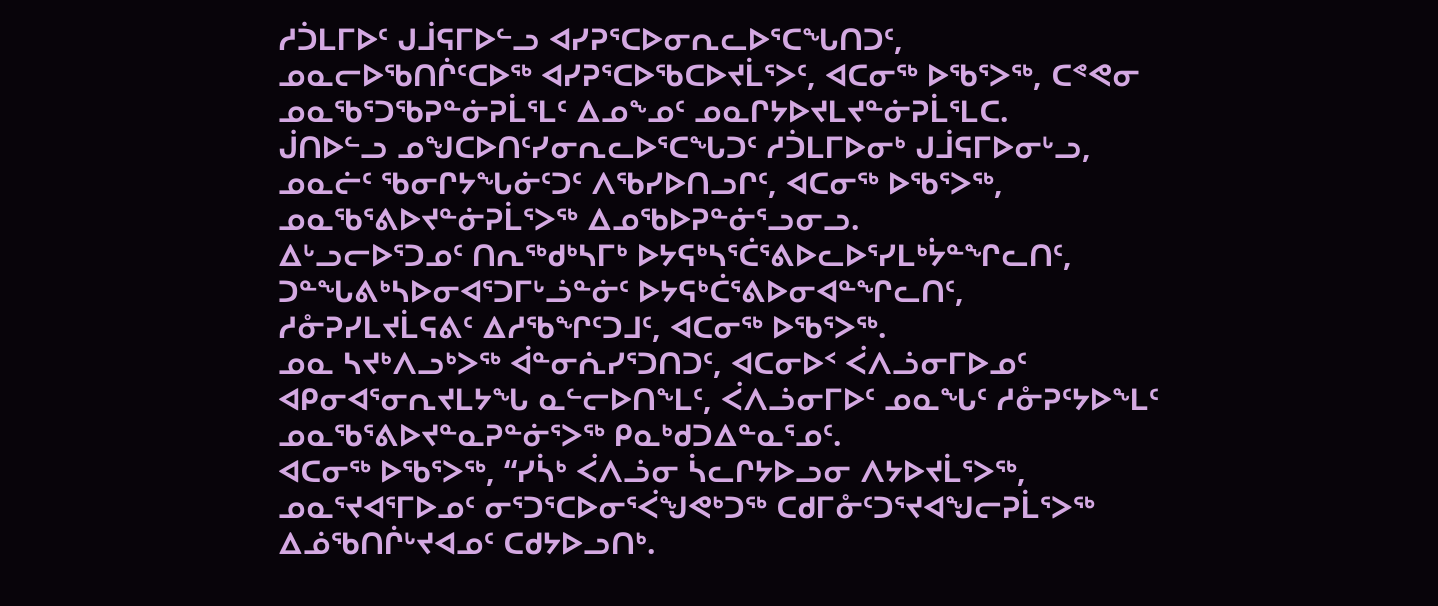ᓱᑑᒪᒥᐅᑦ ᒍᒨᕋᒥᐅᓪᓗ ᐊᓯᕈᕐᑕᐅᓂᕆᓚᐅᕐᑕᖓᑎᑐᑦ, ᓄᓇᓕᐅᖃᑎᒌᑦᑕᐅᖅ ᐊᓯᕈᕐᑕᐅᖃᑕᐅᔪᒫᕐᐳᑦ, ᐊᑕᓂᖅ ᐅᖃᕐᐳᖅ, ᑕᕝᕙᓂ ᓄᓇᖃᕐᑐᖃᕈᓐᓃᕈᒫᕐᒪᑦ ᐃᓄᖕᓄᑦ ᓄᓇᒋᔭᐅᔪᒪᔪᓐᓃᕈᒫᕐᒪᑕ.
ᒎᑎᐅᓪᓗ ᓄᖑᑕᐅᑎᑦᓯᓂᕆᓚᐅᕐᑕᖓᑐᑦ ᓱᑑᒪᒥᐅᓂᒃ ᒍᒨᕋᒥᐅᓂᒡᓗ, ᓄᓇᓖᑦ ᖃᓂᒋᔭᖓᓃᑦᑐᑦ ᐱᖃᓯᐅᑎᓗᒋᑦ, ᐊᑕᓂᖅ ᐅᖃᕐᐳᖅ, ᓄᓇᖃᕐᕕᐅᔪᓐᓃᕈᒫᕐᐳᖅ ᐃᓄᖃᐅᕈᓐᓃᕐᓗᓂᓗ.
ᐃᒡᓗᓕᐅᕐᑐᓄᑦ ᑎᕆᖅᑯᒃᓴᒥᒃ ᐅᔭᕋᒃᓴᕐᑖᕐᕕᐅᓚᐅᕐᓯᒪᒃᔮᓐᖏᓚᑎᑦ, ᑐᓐᖓᕕᒃᓴᐅᓂᐊᕐᑐᒥᒡᓘᓐᓃᑦ ᐅᔭᕋᒃᑖᕐᕕᐅᓂᐊᓐᖏᓚᑎᑦ, ᓱᓁᕈᓯᒪᔪᒫᕋᕕᑦ ᐃᓱᖃᖏᑦᑐᒧᑦ, ᐊᑕᓂᖅ ᐅᖃᕐᐳᖅ.
ᓄᓇ ᓴᔪᒃᐱᓗᒃᐳᖅ ᐋᓐᓂᕇᓯᕐᑐᑎᑐᑦ, ᐊᑕᓂᐅᑉ ᐹᐱᓘᓂᒥᐅᓄᑦ ᐊᑭᓂᐊᕐᓂᕆᔪᒪᔭᖓ ᓇᓪᓕᐅᑎᖕᒪᑦ, ᐹᐱᓘᓂᒥᐅᑦ ᓄᓇᖓᑦ ᓱᓁᕈᑦᔭᐅᖕᒪᑦ ᓄᓇᖃᕐᕕᐅᔪᓐᓇᕈᓐᓃᕐᐳᖅ ᑭᓇᒃᑯᑐᐃᓐᓇᕐᓄᑦ.
ᐊᑕᓂᖅ ᐅᖃᕐᐳᖅ, “ᓯᓵᒃ ᐹᐱᓘᓂ ᓵᓚᒋᔭᐅᓗᓂ ᐱᔭᐅᔪᒫᕐᐳᖅ, ᓄᓇᕐᔪᐊᕐᒥᐅᓄᑦ ᓂᕐᑐᕐᑕᐅᓂᕐᐹᖑᕙᒃᑐᖅ ᑕᑯᒥᓁᑦᑐᕐᔪᐊᖑᓕᕈᒫᕐᐳᖅ ᐃᓅᖃᑎᒌᒡᔪᐊᓄᑦ ᑕᑯᔭᐅᓗᑎᒃ.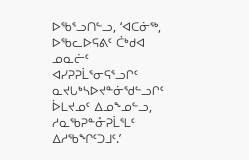ᐅᖃᕐᓗᑎᓪᓗ, ‘ᐊᑕᓃᖅ, ᐅᖃᓚᐅᕋᕕᑦ ᑖᒃᑯᐊ ᓄᓇᓖᑦ ᐊᓯᕈᕈᒫᕐᓂᕋᕐᓗᒋᑦ ᓇᔪᒐᒃᓴᐅᔪᓐᓃᖁᓪᓗᒋᑦ ᐆᒪᔪᓄᑦ ᐃᓄᖕᓄᓪᓗ, ᓱᓇᖃᕈᓐᓁᕈᒫᕐᒪᑦ ᐃᓱᖃᖏᑦᑐᒧᑦ.’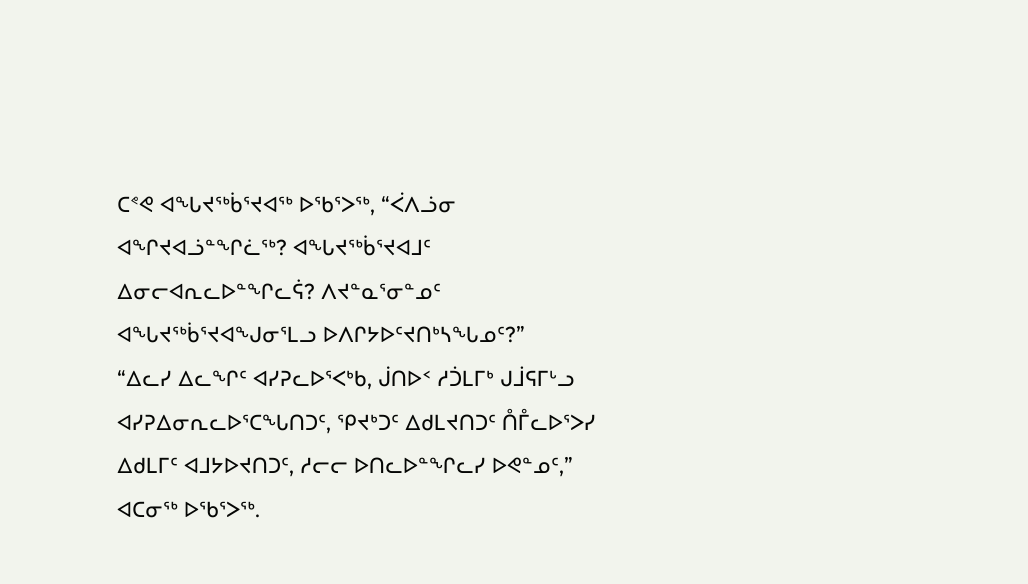ᑕᕝᕙ ᐊᖓᔪᖅᑳᕐᔪᐊᖅ ᐅᖃᕐᐳᖅ, “ᐹᐱᓘᓂ ᐊᖏᔪᐊᓘᓐᖏᓛᖅ? ᐊᖓᔪᖅᑳᕐᔪᐊᒧᑦ ᐃᓂᓕᐊᕆᓚᐅᓐᖏᓚᕌ? ᐱᔪᓐᓇᕐᓂᓐᓄᑦ ᐊᖓᔪᖅᑳᕐᔪᐊᖑᓂᕐᒪᓗ ᐅᐱᒋᔭᐅᑦᔪᑎᒃᓴᖓᓄᑦ?”
“ᐃᓚᓯ ᐃᓚᖏᑦ ᐊᓯᕈᓚᐅᕐᐸᒃᑲ, ᒎᑎᐅᑉ ᓱᑑᒪᒥᒃ ᒍᒨᕋᒥᒡᓗ ᐊᓯᕈᐃᓂᕆᓚᐅᕐᑕᖓᑎᑐᑦ, ᕿᔪᒃᑐᑦ ᐃᑯᒪᔪᑎᑐᑦ ᑍᒤᓚᐅᕐᐳᓯ ᐃᑯᒪᒥᑦ ᐊᒧᔭᐅᔪᑎᑐᑦ, ᓱᓕᓕ ᐅᑎᓚᐅᓐᖏᓚᓯ ᐅᕙᓐᓄᑦ,” ᐊᑕᓂᖅ ᐅᖃᕐᐳᖅ.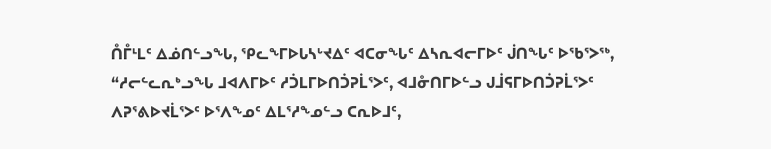ᑍᒤᒻᒪᑦ ᐃᓅᑎᓪᓗᖓ, ᕿᓚᖕᒥᐅᒐᓴᒡᔪᐃᑦ ᐊᑕᓂᖓᑦ ᐃᓴᕆᐊᓕᒥᐅᑦ ᒎᑎᖓᑦ ᐅᖃᕐᐳᖅ, “ᓱᓕᓪᓚᕆᒃᓗᖓ ᒧᐊᐱᒥᐅᑦ ᓱᑑᒪᒥᐅᑎᑑᕈᒫᕐᐳᑦ, ᐊᒧᓁᑎᒥᐅᓪᓗ ᒍᒨᕋᒥᐅᑎᑑᕈᒫᕐᐳᑦ ᐱᕈᕐᕕᐅᔪᒫᕐᐳᑦ ᐅᕐᐱᖕᓄᑦ ᐃᒪᕐᓱᖕᓄᓪᓗ ᑕᕆᐅᒧᑦ,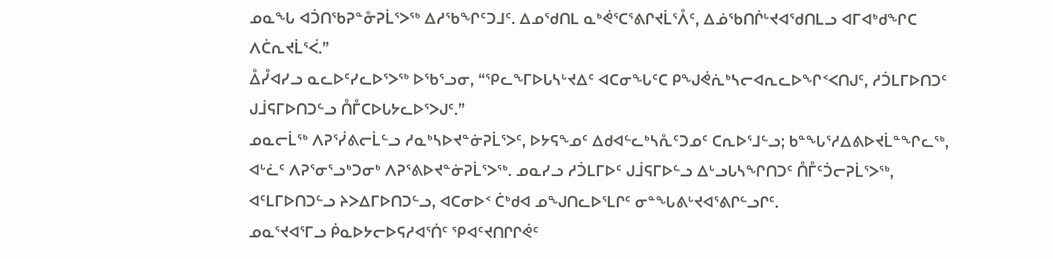ᓄᓇᖓ ᐊᑑᑎᖃᕈᓐᓁᕈᒫᕐᐳᖅ ᐃᓱᖃᖏᑦᑐᒧᑦ. ᐃᓄᖁᑎᒪ ᓇᒃᕚᕐᑕᕐᕕᒋᔪᒫᕐᐰᑦ, ᐃᓅᖃᑎᒌᒡᔪᐊᖁᑎᒪᓗ ᐊᒥᐊᒃᑯᖏᑕ ᐱᑖᕆᔪᒫᕐᐹ.”
ᐂᓮᐊᓯᓗ ᓇᓚᐅᑦᓯᓚᐅᕐᐳᖅ ᐅᖃᕐᓗᓂ, “ᕿᓚᖕᒥᐅᒐᓴᒡᔪᐃᑦ ᐊᑕᓂᖓᑦᑕ ᑭᖑᕚᕇᒃᓴᓕᐊᕆᓚᐅᖏᑉᐸᑎᒍᑦ, ᓱᑑᒪᒥᐅᑎᑐᑦ ᒍᒨᕋᒥᐅᑎᑐᓪᓗ ᑍᒤᑕᐅᒐᔭᓚᐅᕐᐳᒍᑦ.”
ᓄᓇᓕᒫᖅ ᐱᕈᕐᓰᕕᓕᒫᓪᓗ ᓱᓇᒃᓴᐅᔪᓐᓃᕈᒫᕐᐳᑦ, ᐅᔭᕋᖕᓄᑦ ᐃᑯᐊᓪᓚᒃᓴᕅᑦᑐᓄᑦ ᑕᕆᐅᕐᒧᓪᓗ; ᑲᓐᖓᕐᓱᐃᕕᐅᔪᒫᓐᖏᓚᖅ, ᐊᒡᓛᑦ ᐱᕈᕐᓂᕐᓗᒃᑐᓂᒃ ᐱᕈᕐᕕᐅᔪᓐᓃᕈᒫᕐᐳᖅ. ᓄᓇᓯᓗ ᓱᑑᒪᒥᐅᑦ ᒍᒨᕋᒥᐅᓪᓗ ᐃᒡᓗᒐᓴᖏᑎᑐᑦ ᑍᒤᑦᑑᓕᕈᒫᕐᐳᖅ, ᐊᑦᒪᒥᐅᑎᑐᓪᓗ ᔨᐳᐃᒥᐅᑎᑐᓪᓗ, ᐊᑕᓂᐅᑉ ᑖᒃᑯᐊ ᓄᖑᑎᓚᐅᕐᒪᒋᑦ ᓂᓐᖓᕕᒡᔪᐊᕐᕕᒋᓪᓗᒋᑦ.
ᓄᓇᕐᔪᐊᕐᒥᓗ ᑮᓇᐅᔭᓕᐅᕋᓱᐊᕐᑏᑦ ᕿᐊᑦᔪᑎᒋᒋᕚᑦ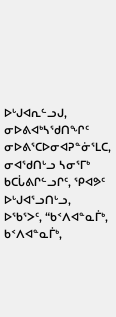ᐅᒡᒍᐊᕆᓪᓗᒍ, ᓂᐅᕕᐊᒃᓴᖁᑎᖏᑦ ᓂᐅᕕᕐᑕᐅᓂᐊᕈᓐᓃᕐᒪᑕ,
ᓂᐊᖁᑎᒡᓗ ᓴᓂᕐᒥᒃ ᑲᑕᒑᕕᒋᓪᓗᒋᑦ, ᕿᐊᕗᑦ ᐅᒡᒍᐊᕐᓗᑎᒡᓗ, ᐅᖃᕐᐳᑦ, “ᑲᑉᐱᐊᓐᓇᒦᒃ, ᑲᑉᐱᐊᓐᓇᒦᒃ,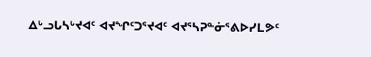ᐃᒡᓗᒐᓴᒡᔪᐊᑦ ᐊᔪᖏᑦᑐᕐᔪᐊᑦ ᐊᔪᕐᓴᕈᓐᓃᕐᕕᐅᓯᒪᕗᑦ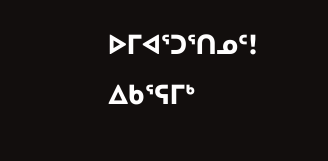ᐅᒥᐊᕐᑐᕐᑎᓄᑦ! ᐃᑲᕐᕋᒥᒃ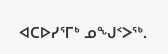ᐊᑕᐅᓯᕐᒥᒃ ᓄᖑᑉᐳᖅ.